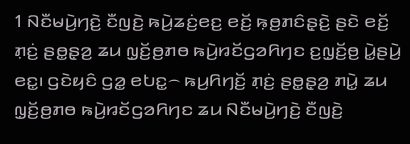1 ꤡꤢꤪꤗꤣꤧ꤬ꤚꤢꤧ꤬ ꤢꤪꤜꤢꤧ꤬ ꤒꤣꤧ꤬ꤘꤢꤦ꤬ꤕꤢ꤬ ꤕꤢꤩ꤬ ꤒ꤫ꤥ꤬ꤊꤢꤨꤔ꤫ꤢꤧ꤬ ꤔꤢꤧ ꤕꤢꤩ꤬ ꤊ꤫ꤢꤦ꤬ ꤔꤥ꤭ꤔ꤫ꤤ꤬ ꤘꤣ ꤜ꤫ꤢꤩ꤬ꤥ꤬ꤊꤥ ꤒꤣꤧ꤬ꤙꤢꤩꤞꤤꤖꤚꤢ ꤢ꤬ꤜ꤫ꤢꤩ꤬ꤥ꤬ ꤣꤧ꤭ꤔꤣꤧ꤬ ꤕꤢ꤭꤯ ꤞꤢꤧꤟꤢꤨ ꤞꤤ꤭ ꤕꤝꤢ꤭꤮ ꤒꤣ꤬ꤖꤚꤢꤩ꤬ ꤊ꤫ꤢꤦ꤬ ꤔꤥ꤭ꤔ꤫ꤤ꤬ ꤊꤣꤧ꤭ ꤘꤣ ꤜ꤫ꤢꤩ꤬ꤥ꤬ꤊꤥ ꤒꤣꤧ꤬ꤙꤢꤩꤞꤤꤖꤚꤢ ꤘꤣ ꤡꤢꤪꤗꤣꤧ꤬ꤚꤢꤧ꤬ ꤢꤪꤜꤢꤧ꤬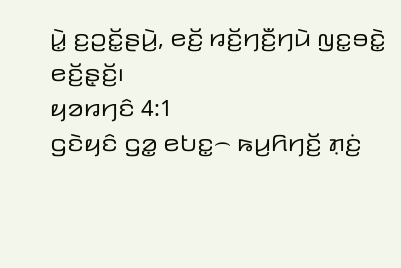ꤣꤧ꤭ ꤢ꤬ꤑꤢꤩ꤭ꤔꤣꤧ꤬, ꤕꤢꤩ꤬ ꤙꤢꤩ꤬ꤚꤢꤪ꤬ꤚꤣꤧ ꤜꤢ꤭ꤋꤢꤧ꤭ ꤕꤢꤩ꤬ꤔ꤫ꤢꤩ꤬꤯
ꤟꤤꤙꤚꤢꤨ 4:1
ꤞꤢꤧꤟꤢꤨ ꤞꤤ꤭ ꤕꤝꤢ꤭꤮ ꤒꤣ꤬ꤖꤚꤢꤩ꤬ ꤊ꤫ꤢꤦ꤬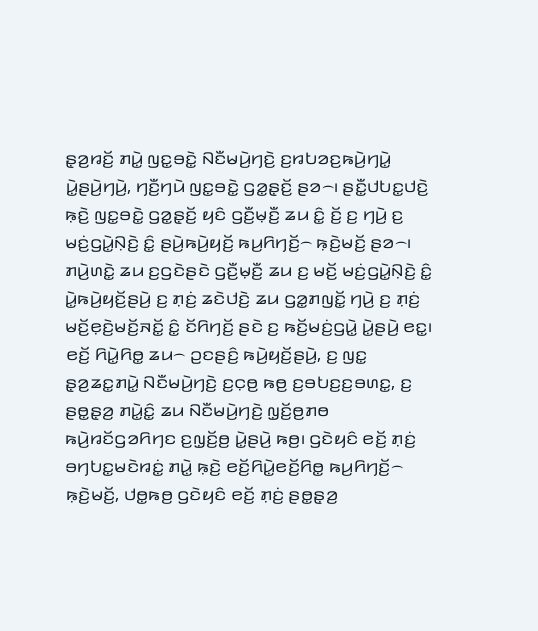ꤔ꤫ꤤ꤬ꤙꤢꤩ꤬ ꤊꤣꤧ꤭ ꤜꤢ꤭ꤋꤢꤧ꤭ ꤡꤢꤪꤗꤣꤧ꤬ꤚꤢꤧ꤬ ꤢ꤬ꤙꤝꤤꤢ꤬ꤒꤣꤧ꤬ꤚꤣꤧ꤭ ꤣꤧ꤭ꤔꤣꤧ꤬ꤚꤣꤧ꤬, ꤚꤢꤪ꤬ꤚꤣꤧ ꤜꤢ꤭ꤋꤢꤧ꤭ ꤞꤤ꤭ꤔ꤫ꤢꤩ꤬ ꤔꤤ꤮꤯ ꤔꤢꤪ꤭ꤓꤝꤢ꤭ꤓꤢꤧ꤬ ꤒ꤫ꤢꤧ꤬ ꤜꤢ꤭ꤋꤢꤧ꤭ ꤞꤤ꤭ꤔ꤫ꤢꤩ꤬ ꤟꤢꤨ ꤞꤢꤪ꤬ꤗ꤫ꤢꤪ꤬ ꤘꤣ ꤢꤨ꤭ ꤢꤩ꤬ ꤢ꤬ ꤚꤣꤧ꤬ ꤢ꤬ ꤗꤢꤦ꤬ꤞꤣꤧ꤭ꤡ꤫ꤢꤧ꤬ ꤢꤨ꤭ ꤔꤣꤧ꤬ꤒꤣꤧ꤬ꤟꤢꤩ꤬ ꤒꤣ꤬ꤖꤚꤢꤩ꤬꤮ ꤒ꤫ꤢꤧ꤬ꤗꤢꤩ꤬ ꤔꤤ꤮꤯ ꤊꤣꤧ꤬ꤛꤢꤧ꤭ ꤘꤣ ꤢ꤬ꤞꤢꤧꤔꤢꤧ ꤞꤢꤪ꤬ꤗ꤫ꤢꤪ꤬ ꤘꤣ ꤢ꤬ ꤗꤢꤩ꤬ ꤗꤢꤦ꤬ꤞꤣꤧ꤭ꤡ꤫ꤢꤧ꤬ ꤢꤨ꤭ ꤣꤧ꤭ꤒꤣꤧ꤬ꤟꤢꤩ꤬ꤔꤣꤧ꤬ ꤢ꤬ ꤊ꤫ꤢꤦ꤬ ꤘꤢꤧꤓꤢꤧ꤬ ꤘꤣ ꤞꤤ꤭ꤊꤜꤢꤩ꤭ ꤚꤣꤧ꤬ ꤢ꤬ ꤊ꤫ꤢꤦ꤬ ꤗꤢꤩ꤬ꤕ꤫ꤢꤧ꤬ꤗꤢꤩ꤬ꤏꤢꤩ꤭ ꤢꤨ꤭ ꤢꤩꤖꤚꤢꤩ꤬ ꤔꤢꤧ ꤢ꤬ ꤒꤢꤩ꤬ꤗꤢꤦ꤬ꤞꤣꤧ꤭ ꤣꤧ꤭ꤔꤣꤧ꤬ ꤕꤢ꤭꤯
ꤕꤢꤩ꤬ ꤖꤣꤧ꤭ꤖꤥ꤭ ꤘꤣ꤮ ꤑꤢꤔꤢꤨ꤬ ꤒꤣꤧ꤬ꤟꤢꤩ꤬ꤔꤣꤧ꤬, ꤢ꤬ ꤜꤢ꤭ ꤔ꤫ꤤ꤬ꤘꤢ꤭ꤊꤣꤧ꤭ ꤡꤢꤪꤗꤣꤧ꤬ꤚꤢꤧ꤬ ꤢ꤬ꤍ꤫ꤥ꤬ ꤒꤥ꤬ ꤢ꤬ꤋꤝꤢ꤬ꤢ꤬ꤋꤛꤢ꤭, ꤢ꤬ ꤔꤥ꤭ꤔ꤫ꤤ꤬ ꤊꤣꤧ꤭ꤢꤨ꤭ ꤘꤣ ꤡꤢꤪꤗꤣꤧ꤬ꤚꤢꤧ꤬ ꤜ꤫ꤢꤩ꤬ꤥ꤬ꤊꤥ ꤒꤣꤧ꤬ꤙꤢꤩꤞꤤꤖꤚꤢ ꤢ꤬ꤜ꤫ꤢꤩ꤬ꤥ꤬ ꤣꤧ꤭ꤔꤣꤧ꤬ ꤒꤥ꤬꤯ ꤞꤢꤧꤟꤢꤨ ꤕꤢꤩ꤬ ꤊ꤫ꤢꤦ꤬ ꤋꤚꤝꤢ꤭ꤗꤢꤧꤙꤢꤦ꤭ ꤊꤣꤧ꤭ ꤒ꤫ꤢꤧ꤬ ꤕꤢꤩ꤬ꤖꤣꤧ꤭ꤕꤢꤩ꤬ꤖꤥ꤭ ꤒꤣ꤬ꤖꤚꤢꤩ꤬꤮ ꤒ꤫ꤢꤧ꤬ꤗꤢꤩ꤬, ꤓꤥ꤭ꤒꤥ꤬ ꤞꤢꤧꤟꤢꤨ ꤕꤢꤩ꤬ ꤊ꤫ꤢꤦ꤬ ꤔꤥ꤭ꤔ꤫ꤤ꤬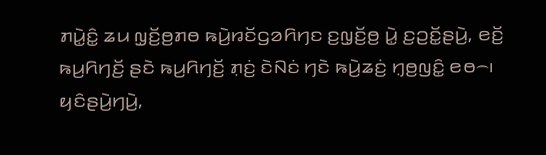ꤊꤣꤧ꤭ꤢꤨ꤭ ꤘꤣ ꤜ꤫ꤢꤩ꤬ꤥ꤬ꤊꤥ ꤒꤣꤧ꤬ꤙꤢꤩꤞꤤꤖꤚꤢ ꤢ꤬ꤜ꤫ꤢꤩ꤬ꤥ꤬ ꤣꤧ꤭ ꤢ꤬ꤑꤢꤩ꤭ꤔꤣꤧ꤬, ꤕꤢꤩ꤬ ꤒꤣ꤬ꤖꤚꤢꤩ꤬ ꤔꤢꤧ ꤒꤣ꤬ꤖꤚꤢꤩ꤬ ꤊ꤫ꤢꤦ꤬ ꤢꤧꤡꤢꤦ ꤚꤢꤧ ꤒꤣꤧ꤬ꤘꤢꤦ꤬ ꤚ꤫ꤥ꤬ꤜꤢꤨ꤭ ꤕꤥ꤮꤯
ꤟꤢꤨꤔꤣꤧ꤬ꤚꤣꤧ꤬,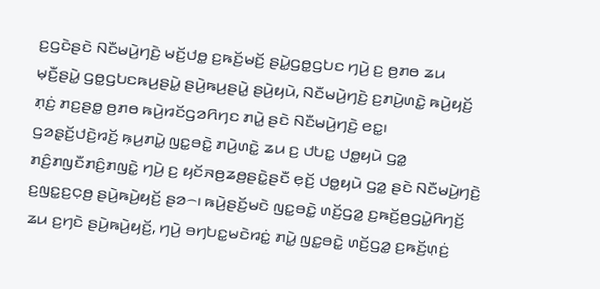ꤢ꤬ꤞꤢꤧꤔꤢꤧ ꤡꤢꤪꤗꤣꤧ꤬ꤚꤢꤧ꤬ ꤗꤢꤩ꤬ꤓꤥ꤭ ꤢ꤬ꤒꤢꤩ꤬ꤗꤢꤩ꤬ ꤔꤣꤧ꤭ꤞꤥ꤭ꤞꤝꤢ ꤚꤣꤧ꤬ ꤢ꤬ ꤥ꤬ꤊꤥ ꤘꤣ ꤗ꤫ꤢꤪ꤬ꤔꤣꤧ꤭ ꤞꤥ꤭ꤞꤝꤢꤒꤣ꤬ꤔꤣꤧ꤭ ꤔꤣꤧ꤬ꤒꤣ꤬ꤔꤣꤧ꤭ ꤔꤣꤧ꤬ꤟꤣꤧ, ꤡꤢꤪꤗꤣꤧ꤬ꤚꤢꤧ꤬ ꤢ꤬ꤊꤣꤧ꤬ꤛꤢꤧ꤭ ꤒꤣꤧ꤬ꤟꤢꤩ꤬ ꤊ꤫ꤢꤦ꤬ ꤊꤢ꤬ꤔꤥ꤭ ꤥ꤬ꤊꤥ ꤒꤣꤧ꤬ꤙꤢꤩꤞꤤꤖꤚꤢ ꤊꤣꤧ꤭ ꤔꤢꤧ ꤡꤢꤪꤗꤣꤧ꤬ꤚꤢꤧ꤬ ꤕꤢ꤭꤯
ꤞꤤꤔ꤫ꤢꤩ꤬ꤓꤢꤧ꤬ꤙꤢꤩ꤬ ꤒ꤫ꤣ꤬ꤊꤣꤧ꤭ ꤜꤢ꤭ꤋꤢꤧ꤭ ꤊꤣꤧ꤬ꤛꤢꤧ꤭ ꤘꤣ ꤢ꤬ ꤓꤝꤢ꤭ ꤓꤥ꤭ꤟꤣꤧ ꤞꤤ꤭ ꤊꤢꤨ꤬ꤊꤜꤢꤪꤊꤢꤨ꤬ꤊꤜꤢꤧ꤭ ꤚꤣꤧ꤬ ꤢ꤬ ꤟꤢꤩꤏꤥ꤬ꤘꤥ꤬ꤔꤢꤧ꤭ꤔꤢꤪ ꤕ꤫ꤢꤩ꤬ ꤓꤥ꤭ꤟꤣꤧ ꤞꤤ꤭ ꤔꤢꤧ ꤡꤢꤪꤗꤣꤧ꤬ꤚꤢꤧ꤬ ꤢ꤬ꤜꤢ꤭ꤢ꤬ꤍ꤫ꤥ꤬ ꤔꤣꤧ꤬ꤒꤣꤧ꤬ꤟꤢꤩ꤬ ꤔꤤ꤮꤯ ꤒꤣꤧ꤬ꤔꤢꤩ꤬ꤗꤢꤧ ꤜꤢ꤭ꤋꤢꤧ꤭ ꤛꤢꤩ꤬ꤞꤤ꤭ ꤢ꤬ꤒꤢꤩ꤬ꤥ꤬ꤞꤣꤧ꤭ꤖꤚꤢꤩ꤬ ꤘꤣ ꤢ꤬ꤚꤢꤧ ꤔꤣꤧ꤬ꤒꤣꤧ꤬ꤟꤢꤩ꤬, ꤚꤣꤧ꤬ ꤋꤚꤝꤢ꤭ꤗꤢꤧꤙꤢꤦ꤭ ꤊꤣꤧ꤭ ꤜꤢ꤭ꤋꤢꤧ꤭ ꤛꤢꤩ꤬ꤞꤤ꤭ ꤢ꤬ꤒꤢꤩ꤬ꤛ꤫ꤢꤦ꤬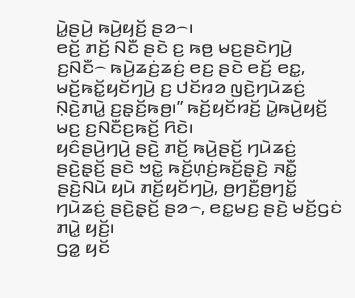ꤣꤧ꤭ꤔꤣꤧ꤬ ꤒꤣꤧ꤬ꤟꤢꤩ꤬ ꤔꤤ꤮꤯
ꤕꤢꤩ꤬ ꤊꤢꤩ꤬ ꤡꤢꤪ ꤔꤢꤧ ꤢ꤬ ꤒꤥ꤬ ꤗꤢ꤬ꤔꤢꤧꤚꤣꤧ꤬ ꤢ꤬ꤡꤢꤪ꤮ ꤒꤣꤧ꤬ꤘꤢꤦ꤬ꤘꤢꤦ꤬ ꤕꤢ꤬ ꤔꤢꤧ ꤕꤢꤩ꤬ ꤕꤢ꤭, ꤗꤢꤩ꤬ꤒꤢꤩ꤭ꤟꤢꤩꤚꤣꤧ꤬ ꤢ꤬ ꤓꤢꤩꤙꤤ ꤜꤢꤧ꤬ꤚꤣꤧꤘꤢꤦ꤬ ꤡ꤫ꤢꤧ꤬ꤊꤣꤧ꤭ ꤢ꤬ꤔ꤫ꤢꤩ꤬ꤒꤥ꤬꤯” ꤒꤢꤩ꤬ꤟꤢꤩꤙꤢꤩ꤬ ꤣꤧ꤭ꤒꤣꤧ꤬ꤟꤢꤩ꤬ ꤗꤢ꤬ ꤢ꤬ꤡꤢꤪꤢ꤬ꤒꤢꤩ꤬ ꤖꤢꤧ꤯
ꤟꤢꤨꤔꤣꤧ꤬ꤚꤣꤧ꤬ ꤔꤢꤧ꤬ ꤊꤢꤩ꤬ ꤒꤣꤧ꤬ꤔꤢꤩ꤬ ꤚꤣꤧꤘꤢꤦ꤬ ꤔꤢꤧ꤬ꤔ꤫ꤢꤩ꤬ ꤔꤢꤧ ꤠꤢꤧ꤭ ꤒꤢꤩ꤬ꤛ꤫ꤢꤦ꤬ꤒꤢꤩ꤬ꤔ꤫ꤢꤧ꤬ ꤏꤢꤪ꤭ ꤔꤢꤧ꤬ꤡꤣꤧ ꤟꤣꤧ ꤊꤢꤩ꤬ꤟꤢꤩꤚꤣꤧ꤬, ꤥ꤬ꤚꤢꤪ꤬ꤥ꤬ꤚꤢꤩ꤭ ꤚꤣꤧꤘꤢꤦ꤬ ꤔꤢꤧ꤬ꤔ꤫ꤢꤩ꤬ ꤔꤤ꤮, ꤕꤢ꤭ꤗꤢ꤬ ꤔꤢꤧ꤬ ꤗꤢꤩ꤬ꤞꤢꤦ ꤊꤣꤧ꤭ ꤟꤢꤩ꤬꤯
ꤞꤤ꤭ ꤟꤢꤩ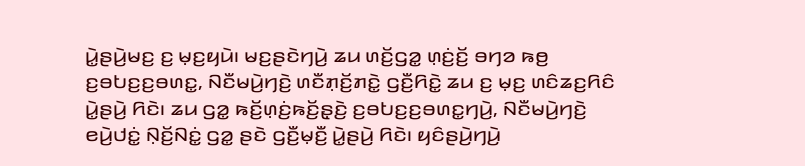ꤣꤧ꤭ꤔꤣꤧ꤬ꤗꤢ꤬ ꤢ꤬ ꤗ꤫ꤢ꤬ꤟꤣꤧ꤯ ꤗꤢ꤬ꤔꤢꤧꤚꤣꤧ꤬ ꤘꤣ ꤛꤢꤩ꤬ꤞꤤ꤭ ꤛ꤫ꤢꤦ꤬ꤢꤩ꤬ ꤋꤚꤤ ꤒꤥ꤬ ꤢ꤬ꤋꤝꤢ꤬ꤢ꤬ꤋꤛꤢ꤭, ꤡꤢꤪꤗꤣꤧ꤬ꤚꤢꤧ꤬ ꤛꤢꤪꤊ꤫ꤢꤩ꤬ꤊꤢꤧ꤭ ꤞꤢꤪ꤬ꤖꤢꤧ꤭ ꤘꤣ ꤢ꤬ ꤗ꤫ꤢ꤬ ꤛꤢꤨꤘꤢ꤬ꤖꤢꤨ ꤣꤧ꤭ꤔꤣꤧ꤬ ꤖꤢꤧ꤯ ꤘꤣ ꤞꤤ꤭ ꤒꤢꤩ꤬ꤛ꤫ꤢꤦ꤬ꤒꤢꤩ꤬ꤔ꤫ꤢꤧ꤬ ꤢ꤬ꤋꤝꤢ꤬ꤢ꤬ꤋꤛꤢ꤭ꤚꤣꤧ꤬, ꤡꤢꤪꤗꤣꤧ꤬ꤚꤢꤧ꤬ ꤕꤣꤧ꤬ꤓꤢꤦ꤭ ꤡ꤫ꤢꤩ꤬ꤡꤢꤦ꤭ ꤞꤤ꤭ ꤔꤢꤧ ꤞꤢꤪ꤬ꤗ꤫ꤢꤪ꤬ ꤣꤧ꤭ꤔꤣꤧ꤬ ꤖꤢꤧ꤯ ꤟꤢꤨꤔꤣꤧ꤬ꤚꤣꤧ꤬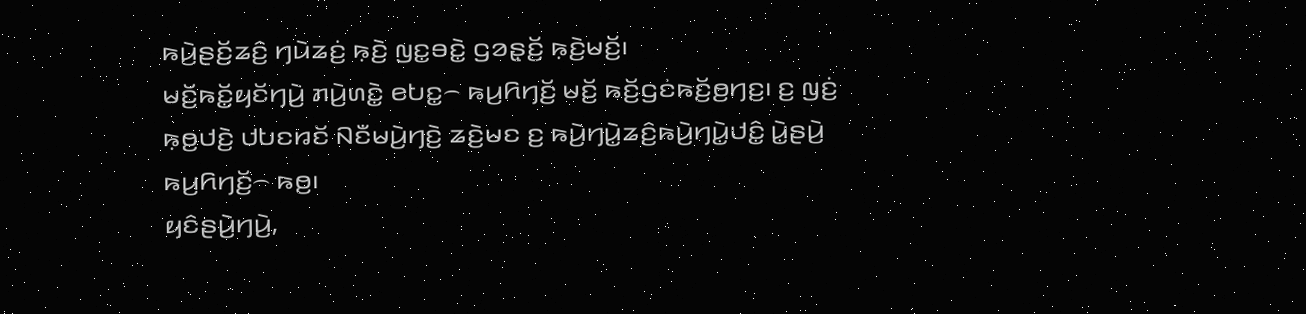ꤒꤣꤧ꤬ꤔꤢꤩ꤬ꤘꤢꤨ꤬ ꤚꤣꤧꤘꤢꤦ꤬ ꤒ꤫ꤢꤧ꤬ ꤜꤢ꤭ꤋꤢꤧ꤭ ꤞꤤꤔ꤫ꤢꤩ꤬ ꤒ꤫ꤢꤧ꤬ꤗꤢꤩ꤬꤯
ꤗꤢꤩ꤬ꤒꤢꤩ꤭ꤟꤢꤩꤚꤣꤧ꤬ ꤊꤣꤧ꤬ꤛꤢꤧ꤭ ꤕꤝꤢ꤭꤮ ꤒꤣ꤬ꤖꤚꤢꤩ꤬ ꤗꤢꤩ꤬ ꤒꤢꤩ꤬ꤞꤢꤦꤒꤢꤩ꤬ꤥ꤬ꤚꤢ꤬꤯ ꤢ꤬ ꤜꤢꤦ꤬ ꤒ꤫ꤥ꤬ꤓꤢꤧ꤬ ꤓꤝꤢꤙꤢꤩ ꤡꤢꤪꤗꤣꤧ꤬ꤚꤢꤧ꤬ ꤘꤢꤧ꤬ꤗꤢ ꤢ꤬ ꤒꤣꤧ꤬ꤚꤣꤧ꤭ꤘꤢꤨ꤬ꤒꤣꤧ꤬ꤚꤣꤧ꤭ꤓꤢꤨ꤭ ꤣꤧ꤭ꤔꤣꤧ꤬ ꤒꤣ꤬ꤖꤚꤢꤩ꤬꤮ ꤒꤥ꤬꤯
ꤟꤢꤨꤔꤣꤧ꤬ꤚꤣꤧ꤬,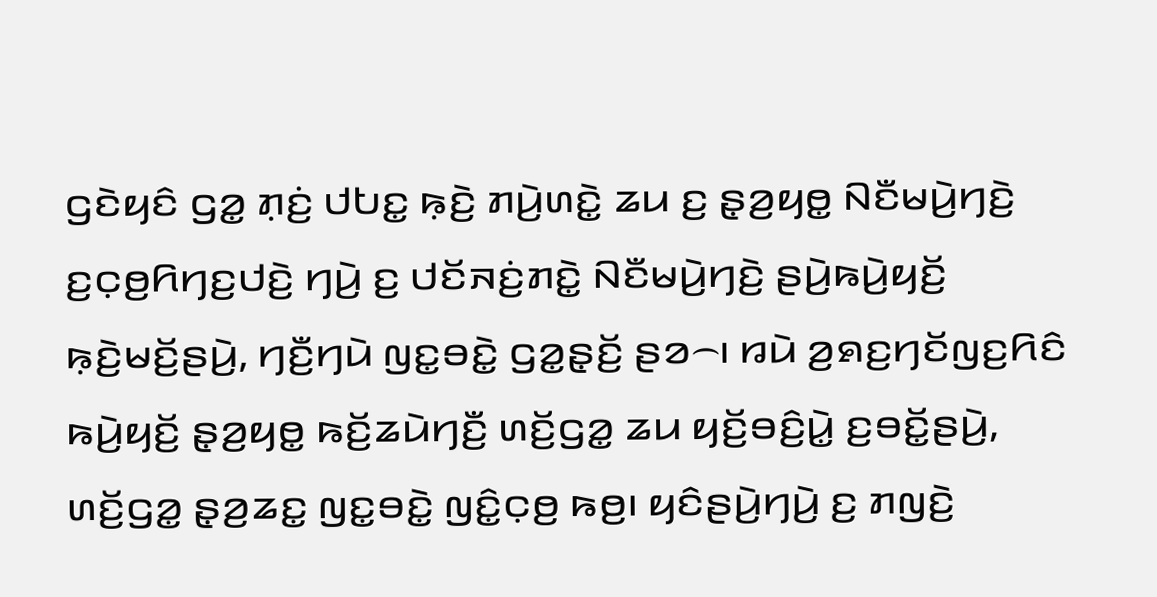ꤞꤢꤧꤟꤢꤨ ꤞꤤ꤭ ꤊ꤫ꤢꤦ꤬ ꤓꤝꤢ꤭ ꤒ꤫ꤢꤧ꤬ ꤊꤣꤧ꤬ꤛꤢꤧ꤭ ꤘꤣ ꤢ꤬ ꤔ꤫ꤤ꤬ꤟꤥ꤭ ꤡꤢꤪꤗꤣꤧ꤬ꤚꤢꤧ꤬ ꤢ꤬ꤍ꤫ꤥ꤬ꤖꤚꤢ꤬ꤓꤢꤧ꤬ ꤚꤣꤧ꤬ ꤢ꤬ ꤓꤢꤩꤏꤢꤦ꤬ꤊꤢꤧ꤭ ꤡꤢꤪꤗꤣꤧ꤬ꤚꤢꤧ꤬ ꤔꤣꤧ꤬ꤒꤣꤧ꤬ꤟꤢꤩ꤬ ꤒ꤫ꤢꤧ꤬ꤗꤢꤩ꤬ꤔꤣꤧ꤬, ꤚꤢꤪ꤬ꤚꤣꤧ ꤜꤢ꤭ꤋꤢꤧ꤭ ꤞꤤ꤭ꤔ꤫ꤢꤩ꤬ ꤔꤤ꤮꤯ ꤙꤣꤧ ꤤ꤬ꤎꤢ꤬ꤚꤢꤩꤜꤢ꤬ꤖꤢꤨ ꤒꤣꤧ꤬ꤟꤢꤩ꤬ ꤔ꤫ꤤ꤬ꤟꤥ꤭ ꤒꤢꤩ꤬ꤘꤣꤧꤚꤢꤪ꤬ ꤛꤢꤩ꤬ꤞꤤ꤭ ꤘꤣ ꤟꤢꤩ꤬ꤋꤢꤨ꤬ꤣꤧ꤭ ꤢ꤬ꤋꤢꤩ꤭ꤔꤣꤧ꤬, ꤛꤢꤩ꤬ꤞꤤ꤭ ꤔ꤫ꤤ꤬ꤘꤢ꤭ ꤜꤢ꤭ꤋꤢꤧ꤭ ꤜꤢꤨ꤭ꤍ꤫ꤥ꤬ ꤒꤥ꤬꤯ ꤟꤢꤨꤔꤣꤧ꤬ꤚꤣꤧ꤬ ꤢ꤬ ꤊꤜꤢꤧ꤬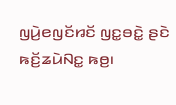ꤜꤣꤧ꤬ꤕꤜꤢꤩꤙꤢꤩ ꤜꤢ꤭ꤋꤢꤧ꤭ ꤔꤢꤧ ꤒꤢꤩ꤬ꤘꤣꤧꤡꤢ꤭ ꤒꤥ꤬꤯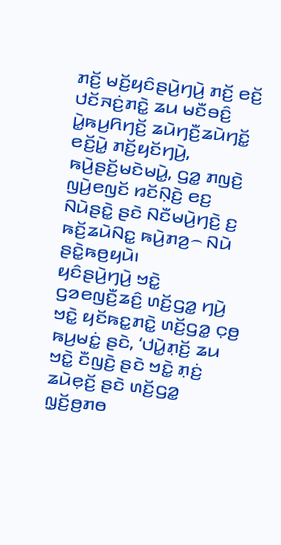ꤊꤢꤩ꤬ ꤗꤢꤩ꤬ꤟꤢꤨꤔꤣꤧ꤬ꤚꤣꤧ꤬ ꤊꤢꤩ꤬ ꤕꤢꤩ꤬ ꤓꤢꤩꤏꤢꤦ꤬ꤊꤢꤧ꤭ ꤘꤣ ꤗꤢꤪꤋꤢꤨ꤬ ꤣꤧ꤭ꤒꤣ꤬ꤖꤚꤢꤩ꤬ ꤘꤣꤧꤚꤢꤪ꤬ꤘꤣꤧꤚꤢꤩ꤭ ꤕꤢꤩ꤬ꤣꤧ꤭ ꤊꤢꤩ꤬ꤟꤢꤩꤚꤣꤧ꤬, ꤒꤣꤧ꤬ꤔꤢꤩ꤬ꤗꤢꤧꤗꤣꤧ꤭, ꤞꤤ꤭ ꤊꤜꤢꤧ꤬ ꤜꤣꤧ꤬ꤕꤜꤢꤩ ꤙꤢꤩꤡ꤫ꤢꤧ꤬ ꤕꤢ꤬ ꤡꤣꤧꤔꤢꤧ꤭ ꤔꤢꤧ ꤡꤢꤪꤗꤣꤧ꤬ꤚꤢꤧ꤬ ꤢ꤬ ꤒꤢꤩ꤬ꤘꤣꤧꤡꤢ꤭ ꤒꤣꤧ꤬ꤊꤤ꤬꤮ ꤡꤣꤧ ꤔꤢꤧ꤭ꤒꤥ꤬ꤟꤣꤧ꤯
ꤟꤢꤨꤔꤣꤧ꤬ꤚꤣꤧ꤬ ꤠꤢꤧ꤭ ꤞꤤꤕꤜꤢꤪ꤬ꤘꤢꤨ꤬ ꤛꤢꤩ꤬ꤞꤤ꤭ ꤚꤣꤧ꤬ ꤠꤢꤧ꤭ ꤟꤢꤩꤒꤢ꤭ꤊꤢꤧ꤭ ꤛꤢꤩ꤬ꤞꤤ꤭ ꤍ꤫ꤥ꤬ ꤒꤣ꤬ꤗꤢꤦ꤭ ꤔꤢꤧ, ‘ꤓꤣꤧ꤭ꤊ꤫ꤢꤩ꤬ ꤘꤣ ꤠꤢꤧ꤭ ꤢꤪꤜꤢꤧ꤬ ꤔꤢꤧ ꤠꤢꤧ꤭ ꤊ꤫ꤢꤦ꤬ ꤘꤣꤧꤕ꤫ꤢꤩ꤬ ꤔꤢꤧ ꤛꤢꤩ꤬ꤞꤤ꤭ ꤜ꤫ꤢꤩ꤬ꤥ꤬ꤊꤥ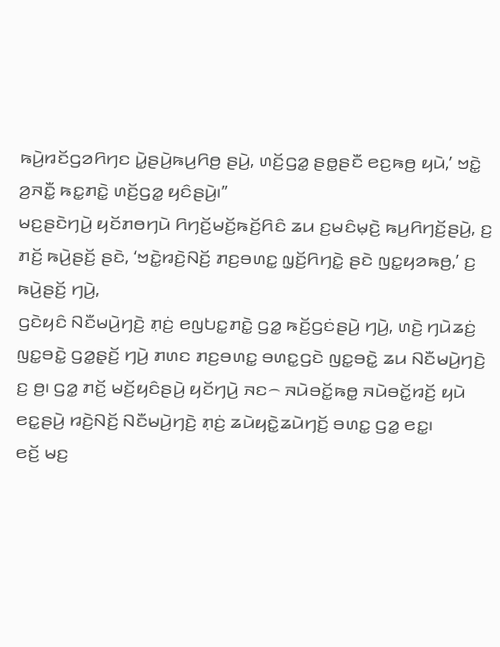ꤒꤣꤧ꤬ꤙꤢꤩꤞꤤꤖꤚꤢ ꤣꤧ꤭ꤔꤣꤧ꤬ꤒꤣ꤬ꤖꤥ꤬ ꤔꤣꤧ꤬, ꤛꤢꤩ꤬ꤞꤤ꤭ ꤔꤥ꤭ꤔꤢꤪ ꤕꤢ꤬ꤒꤥ꤬ ꤟꤣꤧ,’ ꤠꤢꤧ꤭ ꤤ꤬ꤏꤢꤪ꤭ ꤒꤢ꤭ꤊꤢꤧ꤭ ꤛꤢꤩ꤬ꤞꤤ꤭ ꤟꤢꤨꤔꤣꤧ꤬꤯”
ꤗꤢ꤬ꤔꤢꤧꤚꤣꤧ꤬ ꤟꤢꤩꤊꤥꤚꤣꤧ ꤖꤚꤢꤩ꤬ꤗꤢꤩ꤬ꤒꤢꤩ꤬ꤖꤢꤨ ꤘꤣ ꤢ꤬ꤗꤢꤨꤗ꤫ꤢꤧ꤬ ꤒꤣ꤬ꤖꤚꤢꤩ꤬ꤔꤣꤧ꤬, ꤢ꤬ ꤊꤢꤩ꤬ ꤒꤣꤧ꤬ꤔꤢꤩ꤬ ꤔꤢꤧ, ‘ꤠꤢꤧ꤭ꤙꤢꤧ꤬ꤡꤢꤩ꤬ ꤊꤢ꤬ꤋꤛꤢ꤭ ꤜ꤫ꤢꤩ꤬ꤖꤚꤢꤧ꤭ ꤔꤢꤧ ꤜꤢ꤭ꤟꤤꤒꤥ꤬,’ ꤢ꤬ ꤒꤣꤧ꤬ꤔꤢꤩ꤬ ꤚꤣꤧ꤬,
ꤞꤢꤧꤟꤢꤨ ꤡꤢꤪꤗꤣꤧ꤬ꤚꤢꤧ꤬ ꤊ꤫ꤢꤦ꤬ ꤕꤜꤝꤢ꤭ꤊꤢꤧ꤭ ꤞꤤ꤭ ꤒꤢꤩ꤬ꤞꤢꤦꤔꤣꤧ꤬ ꤚꤣꤧ꤬, ꤛꤢꤧ꤬ ꤚꤣꤧꤘꤢꤦ꤬ ꤜꤢ꤭ꤋꤢꤧ꤭ ꤞꤤ꤭ꤔ꤫ꤢꤩ꤬ ꤚꤣꤧ꤬ ꤊꤛꤢ ꤊꤢ꤬ꤋꤛꤢ꤭ ꤋꤛꤢ꤭ꤞꤢꤧ ꤜꤢ꤭ꤋꤢꤧ꤭ ꤘꤣ ꤡꤢꤪꤗꤣꤧ꤬ꤚꤢꤧ꤬ ꤢ꤬ ꤥ꤬꤯ ꤞꤤ꤭ ꤊꤢꤩ꤬ ꤗꤢꤩ꤬ꤟꤢꤨꤔꤣꤧ꤬ ꤟꤢꤩꤚꤣꤧ꤬ ꤏꤢ꤮ ꤏꤣꤧꤋꤢꤩ꤭ꤒꤥ꤭ ꤏꤣꤧꤋꤢꤩ꤭ꤙꤢꤩ꤬ ꤟꤣꤧ ꤕꤢ꤭ꤔꤣꤧ꤬ ꤙꤢꤧ꤬ꤡꤢꤩ꤬ ꤡꤢꤪꤗꤣꤧ꤬ꤚꤢꤧ꤬ ꤊ꤫ꤢꤦ꤬ ꤘꤣꤧꤟꤢꤧ꤭ꤘꤣꤧꤚꤢꤩ꤬ ꤋꤛꤢ꤭ ꤞꤤ꤭ ꤕꤢ꤭꤯
ꤕꤢꤩ꤬ ꤗꤢ꤬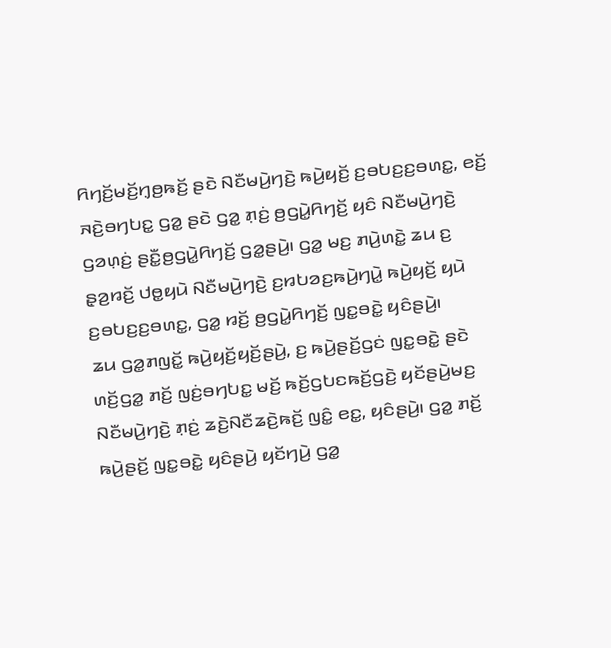ꤖꤚꤢꤩ꤬ꤗꤢꤩ꤬ꤚ꤫ꤥ꤬ꤒꤢꤩ꤬ ꤔꤢꤧ ꤡꤢꤪꤗꤣꤧ꤬ꤚꤢꤧ꤬ ꤒꤣꤧ꤬ꤟꤢꤩ꤬ ꤢ꤬ꤋꤝꤢ꤬ꤢ꤬ꤋꤛꤢ꤭, ꤕꤢꤩ꤬ ꤏꤢꤧ꤬ꤋꤚꤝꤢ꤭ ꤞꤤ꤭ ꤔꤢꤧ ꤞꤤ꤭ ꤊ꤫ꤢꤦ꤬ ꤥ꤬ꤞꤣꤧ꤭ꤖꤚꤢꤩ꤬ ꤟꤢꤨ ꤡꤢꤪꤗꤣꤧ꤬ꤚꤢꤧ꤬ ꤞꤤꤛ꤫ꤢꤦ꤬ ꤔꤢꤪ꤭ꤥ꤬ꤞꤣꤧ꤭ꤖꤚꤢꤩ꤬ ꤞꤤ꤭ꤔꤣꤧ꤬꤯ ꤞꤤ꤭ ꤗꤢ꤬ ꤊꤣꤧ꤬ꤛꤢꤧ꤭ ꤘꤣ ꤢ꤬ ꤔ꤫ꤤ꤬ꤙꤢꤩ꤬ ꤓꤥ꤭ꤟꤣꤧ ꤡꤢꤪꤗꤣꤧ꤬ꤚꤢꤧ꤬ ꤢ꤬ꤙꤝꤤꤢ꤬ꤒꤣꤧ꤬ꤚꤣꤧ꤭ ꤒꤣꤧ꤬ꤟꤢꤩ꤬ ꤟꤣꤧ ꤢ꤬ꤋꤝꤢ꤬ꤢ꤬ꤋꤛꤢ꤭, ꤞꤤ꤭ ꤙꤢꤩ꤬ ꤥ꤬ꤞꤣꤧ꤭ꤖꤚꤢꤩ꤬ ꤜꤢ꤭ꤋꤢꤧ꤭ ꤟꤢꤨꤔꤣꤧ꤬꤯
ꤘꤣ ꤞꤤ꤭ꤊꤜꤢꤩ꤭ ꤒꤣꤧ꤬ꤟꤢꤩ꤬ꤟꤢꤩ꤬ꤔꤣꤧ꤬, ꤢ꤬ ꤒꤣꤧ꤬ꤔꤢꤩ꤬ꤞꤢꤦ ꤜꤢ꤭ꤋꤢꤧ꤭ ꤔꤢꤧ ꤛꤢꤩ꤬ꤞꤤ꤭ ꤊꤢꤩ꤬ ꤜꤢꤦ꤬ꤋꤚꤝꤢ꤭ ꤗꤢꤩ꤬ ꤒꤢꤩ꤬ꤞꤝꤢꤒꤢꤩ꤬ꤞꤢꤧ꤬ ꤟꤢꤩꤔꤣꤧ꤬ꤗꤢ꤬ ꤡꤢꤪꤗꤣꤧ꤬ꤚꤢꤧ꤬ ꤊ꤫ꤢꤦ꤬ ꤘꤢꤧ꤬ꤡꤢꤪꤘꤢꤧ꤬ꤒꤢꤩ꤬ ꤜꤢꤨ꤭ ꤕꤢ꤭, ꤟꤢꤨꤔꤣꤧ꤬꤯ ꤞꤤ꤭ ꤊꤢꤩ꤬ ꤒꤣꤧ꤬ꤔꤢꤩ꤬ ꤜꤢ꤭ꤋꤢꤧ꤭ ꤟꤢꤨꤔꤣꤧ꤬ ꤟꤢꤩꤚꤣꤧ꤬ ꤞꤤ꤭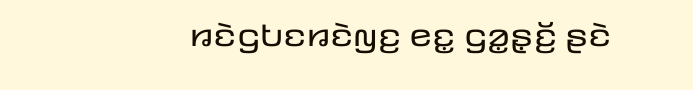ꤙꤢꤧꤞꤝꤢꤙꤢꤧꤜꤢ꤬ ꤕꤢ꤭ ꤞꤤ꤭ꤔ꤫ꤢꤩ꤬ ꤔꤢꤧ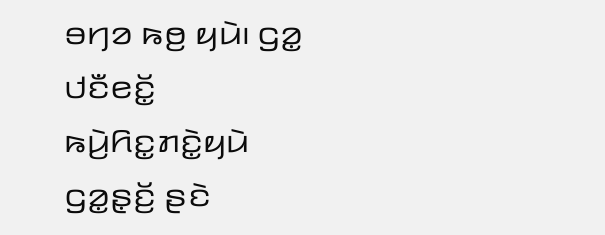ꤋꤚꤤ ꤒꤥ꤬ ꤟꤣꤧ꤯ ꤞꤤ꤭ ꤓꤢꤪꤕꤢꤩ꤭ ꤒꤣꤧ꤬ꤖꤢ꤭ꤊꤢꤧ꤭ꤟꤣꤧ ꤞꤤ꤭ꤔ꤫ꤢꤩ꤬ ꤔꤢꤧ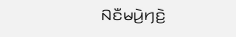ꤡꤢꤪꤗꤣꤧ꤬ꤚꤢꤧ꤬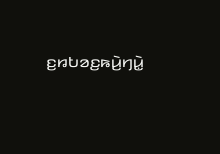ꤢ꤬ꤙꤝꤤꤢ꤬ꤒꤣꤧ꤬ꤚꤣꤧ꤭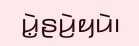ꤣꤧ꤭ꤔꤣꤧ꤬ꤟꤣꤧ꤯